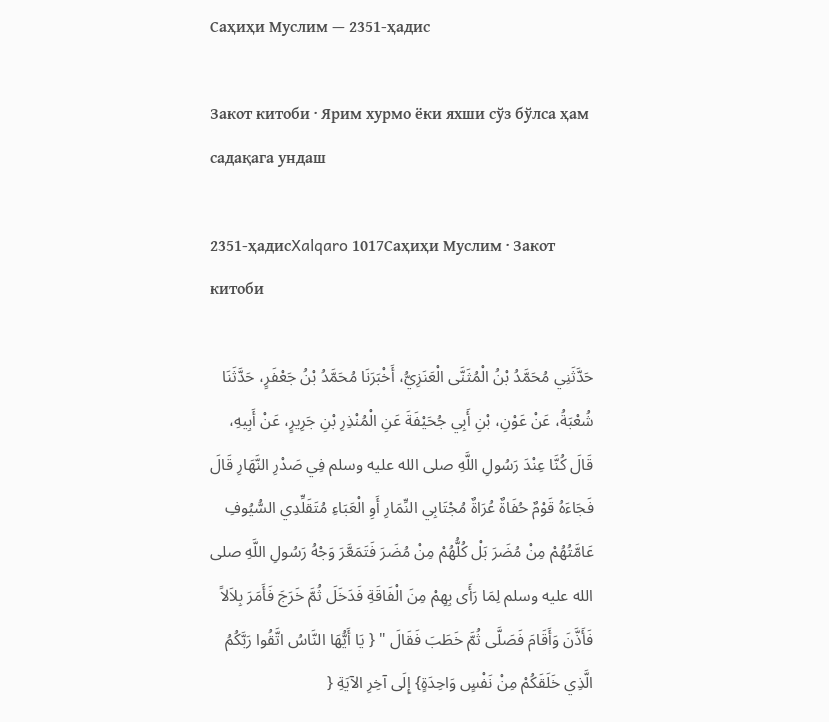Саҳиҳи Муслим — 2351-ҳадис

Закот китоби · Ярим хурмо ёки яхши сўз бўлса ҳам садақага ундаш

2351-ҳадисXalqaro 1017Саҳиҳи Муслим · Закот китоби

حَدَّثَنِي مُحَمَّدُ بْنُ الْمُثَنَّى الْعَنَزِيُّ، أَخْبَرَنَا مُحَمَّدُ بْنُ جَعْفَرٍ، حَدَّثَنَا شُعْبَةُ، عَنْ عَوْنِ، بْنِ أَبِي جُحَيْفَةَ عَنِ الْمُنْذِرِ بْنِ جَرِيرٍ، عَنْ أَبِيهِ، قَالَ كُنَّا عِنْدَ رَسُولِ اللَّهِ صلى الله عليه وسلم فِي صَدْرِ النَّهَارِ قَالَ فَجَاءَهُ قَوْمٌ حُفَاةٌ عُرَاةٌ مُجْتَابِي النِّمَارِ أَوِ الْعَبَاءِ مُتَقَلِّدِي السُّيُوفِ عَامَّتُهُمْ مِنْ مُضَرَ بَلْ كُلُّهُمْ مِنْ مُضَرَ فَتَمَعَّرَ وَجْهُ رَسُولِ اللَّهِ صلى الله عليه وسلم لِمَا رَأَى بِهِمْ مِنَ الْفَاقَةِ فَدَخَلَ ثُمَّ خَرَجَ فَأَمَرَ بِلاَلاً فَأَذَّنَ وَأَقَامَ فَصَلَّى ثُمَّ خَطَبَ فَقَالَ " { يَا أَيُّهَا النَّاسُ اتَّقُوا رَبَّكُمُ الَّذِي خَلَقَكُمْ مِنْ نَفْسٍ وَاحِدَةٍ} إِلَى آخِرِ الآيَةِ {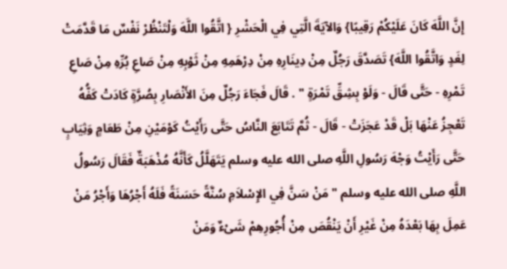إِنَّ اللَّهَ كَانَ عَلَيْكُمْ رَقِيبًا} وَالآيَةَ الَّتِي فِي الْحَشْرِ { اتَّقُوا اللَّهَ وَلْتَنْظُرْ نَفْسٌ مَا قَدَّمَتْ لِغَدٍ وَاتَّقُوا اللَّهَ} تَصَدَّقَ رَجُلٌ مِنْ دِينَارِهِ مِنْ دِرْهَمِهِ مِنْ ثَوْبِهِ مِنْ صَاعِ بُرِّهِ مِنْ صَاعِ تَمْرِهِ - حَتَّى قَالَ - وَلَوْ بِشِقِّ تَمْرَةٍ " . قَالَ فَجَاءَ رَجُلٌ مِنَ الأَنْصَارِ بِصُرَّةٍ كَادَتْ كَفُّهُ تَعْجِزُ عَنْهَا بَلْ قَدْ عَجَزَتْ - قَالَ - ثُمَّ تَتَابَعَ النَّاسُ حَتَّى رَأَيْتُ كَوْمَيْنِ مِنْ طَعَامٍ وَثِيَابٍ حَتَّى رَأَيْتُ وَجْهَ رَسُولِ اللَّهِ صلى الله عليه وسلم يَتَهَلَّلُ كَأَنَّهُ مُذْهَبَةٌ فَقَالَ رَسُولُ اللَّهِ صلى الله عليه وسلم " مَنْ سَنَّ فِي الإِسْلاَمِ سُنَّةً حَسَنَةً فَلَهُ أَجْرُهَا وَأَجْرُ مَنْ عَمِلَ بِهَا بَعْدَهُ مِنْ غَيْرِ أَنْ يَنْقُصَ مِنْ أُجُورِهِمْ شَىْءٌ وَمَنْ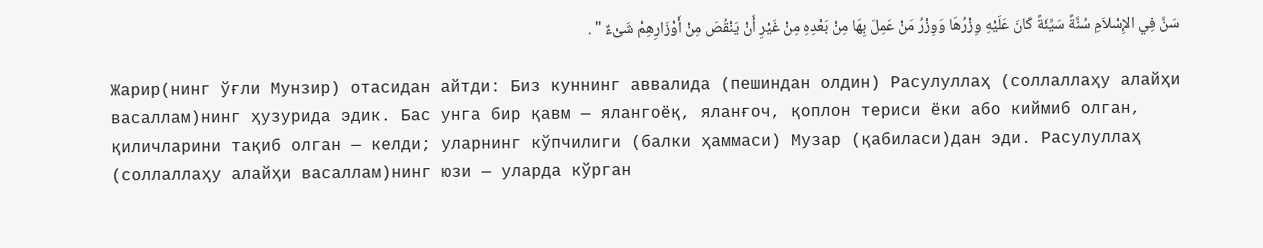سَنَّ فِي الإِسْلاَمِ سُنَّةً سَيِّئَةً كَانَ عَلَيْهِ وِزْرُهَا وَوِزْرُ مَنْ عَمِلَ بِهَا مِنْ بَعْدِهِ مِنْ غَيْرِ أَنْ يَنْقُصَ مِنْ أَوْزَارِهِمْ شَىْءٌ " .

Жарир(нинг ўғли Мунзир) отасидан айтди: Биз куннинг аввалида (пешиндан олдин) Расулуллаҳ (соллаллаҳу алайҳи васаллам)нинг ҳузурида эдик. Бас унга бир қавм — ялангоёқ, яланғоч, қоплон териси ёки або киймиб олган, қиличларини тақиб олган — келди; уларнинг кўпчилиги (балки ҳаммаси) Музар (қабиласи)дан эди. Расулуллаҳ (соллаллаҳу алайҳи васаллам)нинг юзи — уларда кўрган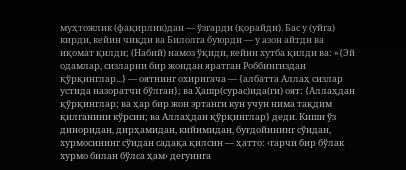муҳтожлик (фақирлик)дан — ўзгарди (қорайди). Бас у (уйга) кирди, кейин чиқди ва Билолга буюрди — у азон айтди ва иқомат қилди; (Набий) намоз ўқиди, кейин хутба қилди ва: «{Эй одамлар, сизларни бир жондан яратган Роббингиздан қўрқинглар...} — оятнинг охиригача — {албатта Аллаҳ сизлар устида назоратчи бўлган}; ва Ҳашр(сурас)ида(ги) оят: {Аллаҳдан қўрқинглар; ва ҳар бир жон эртанги кун учун нима тақдим қилганини кўрсин; ва Аллаҳдан қўрқинглар} деди. Киши ўз диноридан, дирҳамидан, кийимидан, буғдойининг сўидан, хурмосининг сўидан садақа қилсин — ҳатто: ‹гарчи бир бўлак хурмо билан бўлса ҳам› дегунига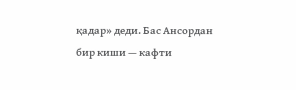қадар» деди. Бас Ансордан бир киши — кафти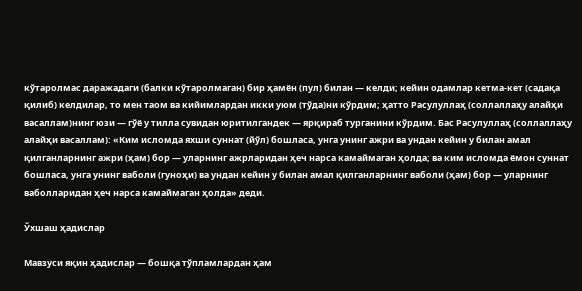кўтаролмас даражадаги (балки кўтаролмаган) бир ҳамён (пул) билан — келди; кейин одамлар кетма-кет (садақа қилиб) келдилар, то мен таом ва кийимлардан икки уюм (тўда)ни кўрдим; ҳатто Расулуллаҳ (соллаллаҳу алайҳи васаллам)нинг юзи — гўё у тилла сувидан юритилгандек — ярқираб турганини кўрдим. Бас Расулуллаҳ (соллаллаҳу алайҳи васаллам): «Ким исломда яхши суннат (йўл) бошласа, унга унинг ажри ва ундан кейин у билан амал қилганларнинг ажри (ҳам) бор — уларнинг ажрларидан ҳеч нарса камаймаган ҳолда; ва ким исломда ёмон суннат бошласа, унга унинг ваболи (гуноҳи) ва ундан кейин у билан амал қилганларнинг ваболи (ҳам) бор — уларнинг ваболларидан ҳеч нарса камаймаган ҳолда» деди.

Ўхшаш ҳадислар

Мавзуси яқин ҳадислар — бошқа тўпламлардан ҳам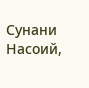Сунани Насоий,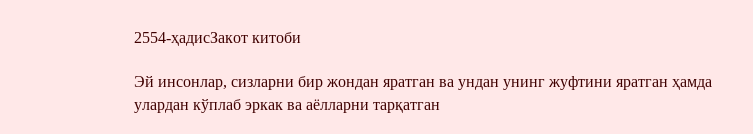2554-ҳадисЗакот китоби

Эй инсонлар, сизларни бир жондан яратган ва ундан унинг жуфтини яратган ҳамда улардан кўплаб эркак ва аёлларни тарқатган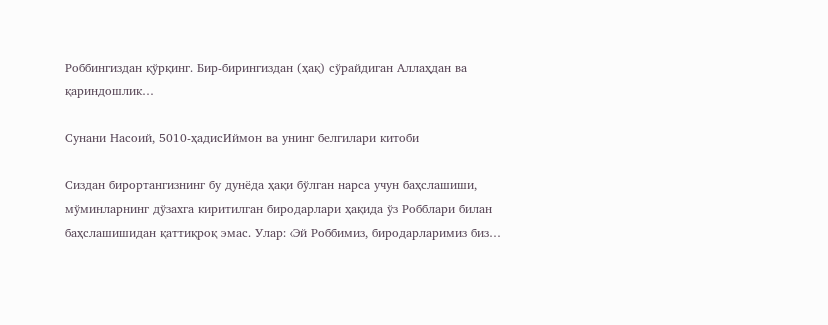Роббингиздан қўрқинг. Бир-бирингиздан (ҳақ) сўрайдиган Аллаҳдан ва қариндошлик…

Сунани Насоий, 5010-ҳадисИймон ва унинг белгилари китоби

Сиздан бирортангизнинг бу дунёда ҳақи бўлган нарса учун баҳслашиши, мўминларнинг дўзахга киритилган биродарлари ҳақида ўз Робблари билан баҳслашишидан қаттиқроқ эмас. Улар: ‹Эй Роббимиз, биродарларимиз биз…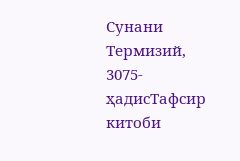Сунани Термизий, 3075-ҳадисТафсир китоби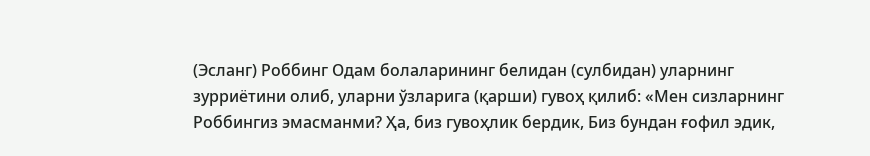(Эсланг) Роббинг Одам болаларининг белидан (сулбидан) уларнинг зурриётини олиб, уларни ўзларига (қарши) гувоҳ қилиб: «Мен сизларнинг Роббингиз эмасманми? Ҳа, биз гувоҳлик бердик, Биз бундан ғофил эдик,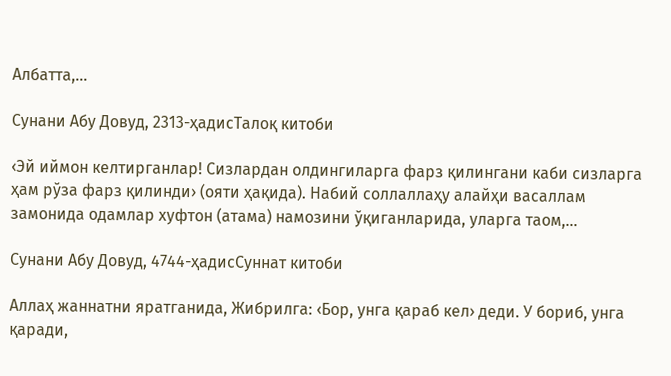Албатта,…

Сунани Абу Довуд, 2313-ҳадисТалоқ китоби

‹Эй иймон келтирганлар! Сизлардан олдингиларга фарз қилингани каби сизларга ҳам рўза фарз қилинди› (ояти ҳақида). Набий соллаллаҳу алайҳи васаллам замонида одамлар хуфтон (атама) намозини ўқиганларида, уларга таом,…

Сунани Абу Довуд, 4744-ҳадисСуннат китоби

Аллаҳ жаннатни яратганида, Жибрилга: ‹Бор, унга қараб кел› деди. У бориб, унга қаради,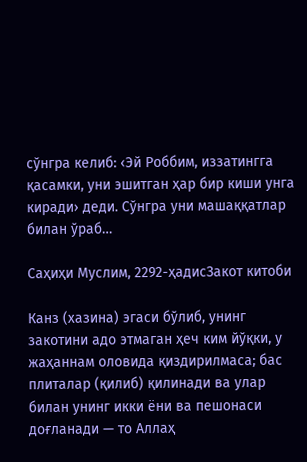сўнгра келиб: ‹Эй Роббим, иззатингга қасамки, уни эшитган ҳар бир киши унга киради› деди. Сўнгра уни машаққатлар билан ўраб…

Саҳиҳи Муслим, 2292-ҳадисЗакот китоби

Канз (хазина) эгаси бўлиб, унинг закотини адо этмаган ҳеч ким йўқки, у жаҳаннам оловида қиздирилмаса; бас плиталар (қилиб) қилинади ва улар билан унинг икки ёни ва пешонаси доғланади — то Аллаҳ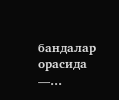бандалар орасида —…